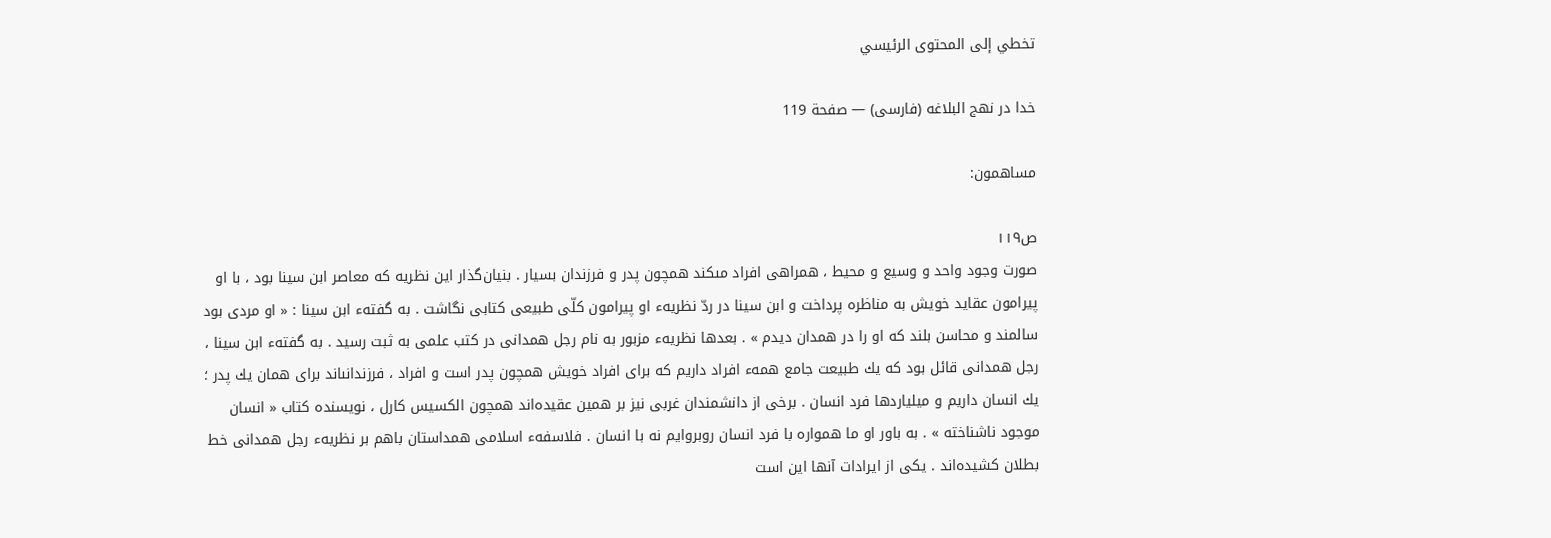تخطي إلى المحتوى الرئيسي

خدا در نهج البلاغه (فارسى) — صفحة 119

مساهمون:

ص١١٩
صورت وجود واحد و وسيع و محيط ، همراهى افراد مىكند همچون پدر و فرزندان بسيار . بنيان‌گذار اين نظريه كه معاصر ابن سينا بود ، با او پيرامون عقايد خويش به مناظره پرداخت و ابن سينا در ردّ نظريهء او پيرامون كلّى طبيعى كتابى نگاشت . به گفتهء ابن سينا : « او مردى بود سالمند و محاسن بلند كه او را در همدان ديدم » . بعدها نظريهء مزبور به نام رجل همدانى در كتب علمى به ثبت رسيد . به گفتهء ابن سينا ، رجل همدانى قائل بود كه يك طبيعت جامع همهء افراد داريم كه براى افراد خويش همچون پدر است و افراد ، فرزندانىاند براى همان يك پدر ؛ يك انسان داريم و ميلياردها فرد انسان . برخى از دانشمندان غربى نيز بر همين عقيده‌اند همچون الكسيس كارل ، نويسنده كتاب « انسان موجود ناشناخته » . به باور او ما همواره با فرد انسان روبروايم نه با انسان . فلاسفهء اسلامى همداستان باهم بر نظريهء رجل همدانى خط بطلان كشيده‌اند . يكى از ايرادات آنها اين است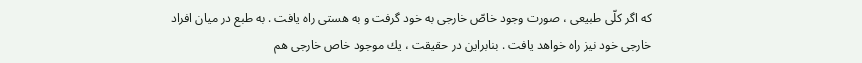كه اگر كلّى طبيعى ، صورت وجود خاصّ خارجى به خود گرفت و به هستى راه يافت . به طبع در ميان افراد خارجى خود نيز راه خواهد يافت . بنابراين در حقيقت ، يك موجود خاص خارجى هم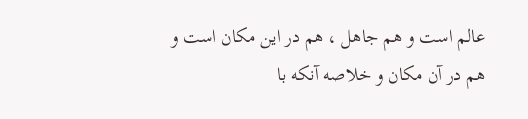عالم است و هم جاهل ، هم در اين مكان است و هم در آن مكان و خلاصه آنكه با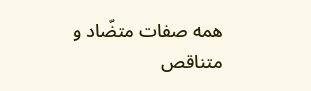همه صفات متضّاد و متناقص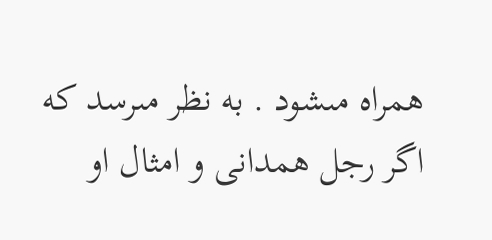همراه مىشود . به نظر مىرسد كه اگر رجل همدانى و امثال او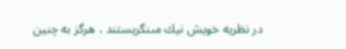در نظريه خويش نيك مىنگريستند ، هرگز به چنين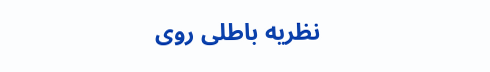نظريه باطلى روى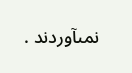نمىآوردند .